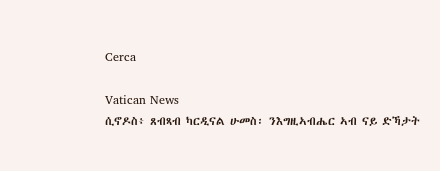Cerca

Vatican News
ሲኖዶስ፥ ጸብጻብ ካርዲናል ሁመስ፡ ንእግዚኣብሔር ኣብ ናይ ድኻታት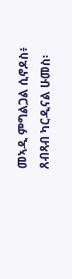መኣዲ ምግልጋል ሲኖዶስ፥ ጸብጻብ ካርዲናል ሁመስ፡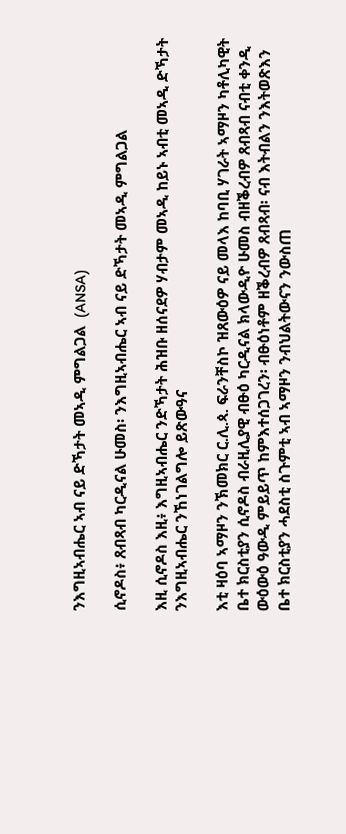ንእግዚኣብሔር ኣብ ናይ ድኻታት መኣዲ ምግልጋል  (ANSA)

ሲኖዶስ፥ ጸብጻብ ካርዲናል ሁመስ፡ ንእግዚኣብሔር ኣብ ናይ ድኻታት መኣዲ ምግልጋል

እዚ ሲኖዶስ እዚ፥ እግዚኣብሔር ንድኻታት ሕዝቡ ዘሰናደዎ ሃብታም መኣዲ ከይኑ ኣብቲ መኣዲ ድኻታት ንእግዚኣብሔር ንኸነገልግሎ ይጽውዓና

እቲ ዛዕባ ኣማዞን ንኽመክር ር.ሊ.ጳ. ፍራንቸስኮ ዝጸውዕዎ ናይ መላእ ከባቢ ሃገራት ኣማዞን ካቶሊካዊት ቤተ ክርስቲያን ሲኖዶስ ብራዚሊያዊ ብፁዕ ካርዲናል ክላውዲዮ ሁመስ ብዘቕረብዎ ጸብጻብ ናብቲ ቀንዲ ውዕውዕ ዓውዲ ምይይጥ ከምእተሰጋገረን፡ ብፁዕነቶም ዘቕረብዎ ጸብጻብ፡ ናብ እትብልን ንእትወጽእን ቤተ ክርስቲያን ሓደስቲ ስጉምቲ ኣብ ኣማዞን ንብህልትውናን ንውስጠ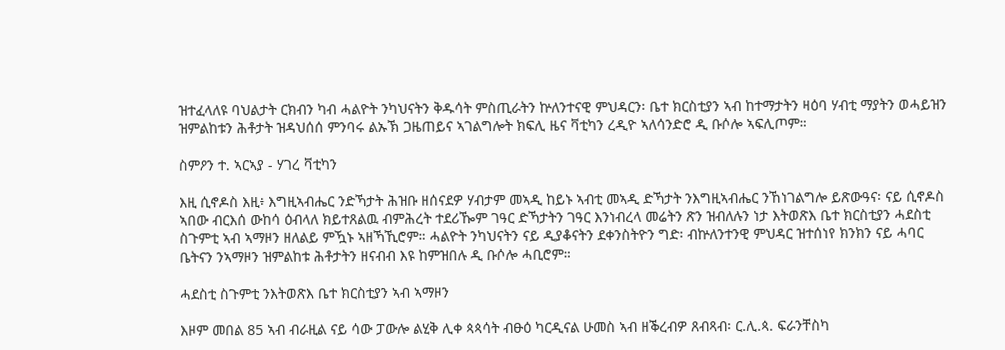ዝተፈላለዩ ባህልታት ርክብን ካብ ሓልዮት ንካህናትን ቅዱሳት ምስጢራትን ኵለንተናዊ ምህዳርን፡ ቤተ ክርስቲያን ኣብ ከተማታትን ዛዕባ ሃብቲ ማያትን ወሓይዝን ዝምልከቱን ሕቶታት ዝዳህሰሰ ምንባሩ ልኡኽ ጋዜጠይና ኣገልግሎት ክፍሊ ዜና ቫቲካን ረዲዮ ኣለሳንድሮ ዲ ቡሶሎ ኣፍሊጦም።

ስምዖን ተ. ኣርኣያ - ሃገረ ቫቲካን

እዚ ሲኖዶስ እዚ፥ እግዚኣብሔር ንድኻታት ሕዝቡ ዘሰናደዎ ሃብታም መኣዲ ከይኑ ኣብቲ መኣዲ ድኻታት ንእግዚኣብሔር ንኸነገልግሎ ይጽውዓና፡ ናይ ሲኖዶስ ኣበው ብርእሰ ውከሳ ዕብላለ ክይተጸልዉ ብምሕረት ተደሪዀም ገዓር ድኻታትን ገዓር እንነብረላ መሬትን ጽን ዝብለሉን ነታ እትወጽእ ቤተ ክርስቲያን ሓደስቲ ስጉምቲ ኣብ ኣማዞን ዘለልይ ምዃኑ ኣዘኻኺሮም። ሓልዮት ንካህናትን ናይ ዲያቆናትን ደቀንስትዮን ግድ፡ ብኵለንተንዊ ምህዳር ዝተሰነየ ክንክን ናይ ሓባር ቤትናን ንኣማዞን ዝምልከቱ ሕቶታትን ዘናብብ እዩ ከምዝበሉ ዲ ቡሶሎ ሓቢሮም።

ሓደስቲ ስጉምቲ ንእትወጽእ ቤተ ክርስቲያን ኣብ ኣማዞን

እዞም መበል 85 ኣብ ብራዚል ናይ ሳው ፓውሎ ልሂቅ ሊቀ ጳጳሳት ብፁዕ ካርዲናል ሁመስ ኣብ ዘቕረብዎ ጸብጻብ፡ ር.ሊ.ጳ. ፍራንቸስካ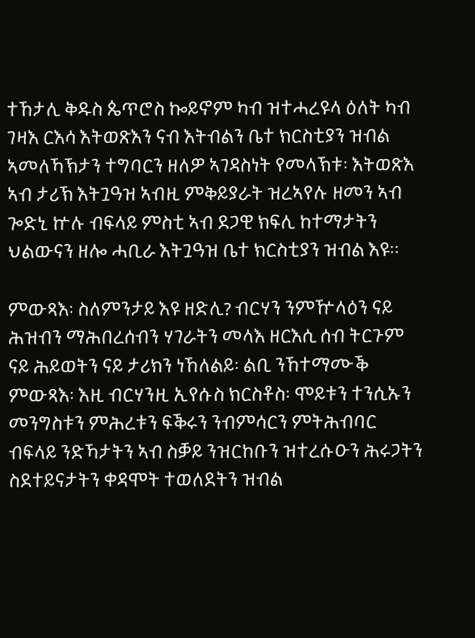ተኸታሊ ቅዱስ ጴጥሮስ ኰይኖም ካብ ዝተሓረዩላ ዕለት ካብ ገዛእ ርእሳ እትወጽእን ናብ እትብልን ቤተ ክርስቲያን ዝብል ኣመለኻኽታን ተግባርን ዘለዎ ኣገዳስነት የመላኽቱ፡ እትወጽእ ኣብ ታሪኽ እትጓዓዝ ኣብዚ ምቅይያራት ዝረኣየሉ ዘመን ኣብ ጐድኒ ኵሉ ብፍላይ ምስቲ ኣብ ደጋዊ ክፍሊ ከተማታትን ህልውናን ዘሎ ሓቢራ እትጓዓዝ ቤተ ክርስቲያን ዝብል እዩ።

ምውጻእ፡ ስለምንታይ እዩ ዘድሊ? ብርሃን ንምዅላዕን ናይ ሕዝብን ማሕበረሰብን ሃገራትን መላእ ዘርእሲ ሰብ ትርጉም ናይ ሕይወትን ናይ ታሪክን ነኸለልይ፡ ልቢ ንኸተማሙቕ ምውጻእ፡ እዚ ብርሃንዚ ኢየሱስ ክርስቶስ፡ ሞይቱን ተንሲኡን መንግስቱን ምሕረቱን ፍቕሩን ንብምሳርን ምትሕብባር ብፍላይ ንድኻታትን ኣብ ስቓይ ንዝርከቡን ዝተረሱዑን ሕሩጋትን ስደተይናታትን ቀዳሞት ተወለደትን ዝብል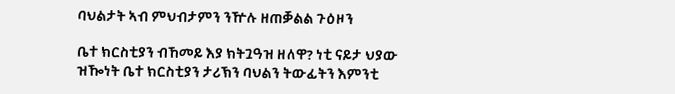ባህልታት ኣብ ምህብታምን ንዅሉ ዘጠቓልል ጉዕዞን

ቤተ ክርስቲያን ብኸመይ እያ ክትጓዓዝ ዘለዋ? ነቲ ናይታ ህያው ዝዀነት ቤተ ክርስቲያን ታሪኽን ባህልን ትውፊትን እምንቲ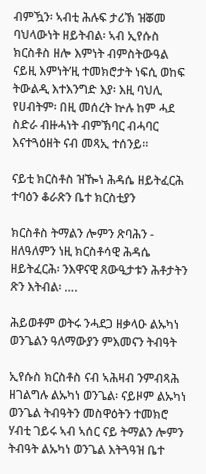ብምዃን፡ ኣብቲ ሕሉፍ ታሪኽ ዝቖመ ባህላውነት ዘይትብል፡ ኣብ ኢየሱስ ክርስቶስ ዘሎ እምነት ብምስትውዓል ናይዚ እምነት’ዚ ተመክሮታት ነፍሲ ወከፍ ትውልዲ እተእንግድ እያ፡ እዚ ባህሊ የሀብትም፡ በዚ መሰረት ኵሉ ከም ሓደ ስድራ ብዙሓነት ብምኽባር ብሓባር እናተጓዕዘት ናብ መጻኢ ተሰንይ።

ናይቲ ክርስቶስ ዝዀነ ሕዳሴ ዘይትፈርሕ ተባዕን ቆራጽን ቤተ ክርስቲያን

ክርስቶስ ትማልን ሎምን ጽባሕን - ዘለዓለምን ነዚ ክርስቶሳዊ ሕዳሴ ዘይትፈርሕ፡ ንእዋናዊ ጸውዒታቱን ሕቶታትን ጽን እትብል፡ ….

ሕይወቶም ወትሩ ንሓደጋ ዘቃላዑ ልኡካነ ወንጌልን ዓለማውያን ምእመናን ትብዓት

ኢየሱስ ክርስቶስ ናብ ኣሕዛብ ንምብጻሕ ዘገልግሉ ልኡካነ ወንጌል፡ ናይዞም ልኡካነ ወንጌል ትብዓትን መስዋዕትን ተመክሮ ሃብቲ ገይሩ ኣብ ኣሰር ናይ ትማልን ሎምን ትብዓት ልኡካነ ወንጌል እትጓዓዝ ቤተ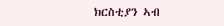ክርስቲያን ኣብ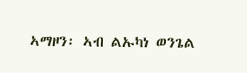ኣማዞን፡ ኣብ ልኡካነ ወንጌል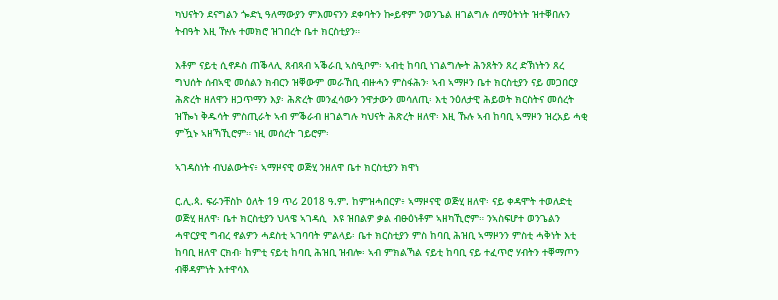ካህናትን ደናግልን ጐድኒ ዓለማውያን ምእመናንን ደቀባትን ኰይኖም ንወንጌል ዘገልግሉ ሰማዕትነት ዝተቐበሉን ትብዓት እዚ ዅሉ ተመክሮ ዝገበረት ቤተ ክርስቲያን።

እቶም ናይቲ ሲኖዶስ ጠቕላሊ ጸብጻብ ኣቕራቢ ኣስዒቦም፡ ኣብቲ ከባቢ ነገልግሎት ሕንጸትን ጸረ ድኽነትን ጸረ ግህሰት ሰብኣዊ መሰልን ክብርን ዝቐውም መራኸቢ ብዙሓን ምስፋሕን፡ ኣብ ኣማዞን ቤተ ክርስቲያን ናይ መጋበርያ ሕጽረት ዘለዋን ዘጋጥማን እያ፡ ሕጽረት መንፈሳውን ንዋታውን መሳለጢ፡ እቲ ንዕለታዊ ሕይወት ክርስትና መሰረት ዝዀነ ቅዱሳት ምስጢራት ኣብ ምቕራብ ዘገልግሉ ካህናት ሕጽረት ዘለዋ፡ እዚ ኹሉ ኣብ ከባቢ ኣማዞን ዝረአይ ሓቂ ምዃኑ ኣዘኻኺሮም። ነዚ መሰረት ገይሮም፡

ኣገዳስነት ብህልውትና፥ ኣማዞናዊ ወጅሂ ንዘለዋ ቤተ ክርስቲያን ክዋነ

ር.ሊ.ጳ. ፍራንቸስኮ ዕለት 19 ጥሪ 2018 ዓ.ም. ከምዝሓበርዎ፥ ኣማዞናዊ ወጅሂ ዘለዋ፡ ናይ ቀዳሞት ተወለድቲ ወጅሂ ዘለዋ፡ ቤተ ክርስቲያን ህላዌ ኣገዳሲ  እዩ ዝበልዎ ቃል ብፁዕነቶም ኣዘካኺሮም። ንኣስፍሆተ ወንጌልን ሓዋርያዊ ግብረ ኖልዎን ሓደስቲ ኣገባባት ምልላይ፡ ቤተ ክርስቲያን ምስ ከባቢ ሕዝቢ ኣማዞንን ምስቲ ሓቅነት እቲ ከባቢ ዘለዋ ርክብ፡ ከምቲ ናይቲ ከባቢ ሕዝቢ ዝብሎ፡ ኣብ ምክልኻል ናይቲ ከባቢ ናይ ተፈጥሮ ሃብትን ተቐማጦን ብቐዳምነት እተዋሳእ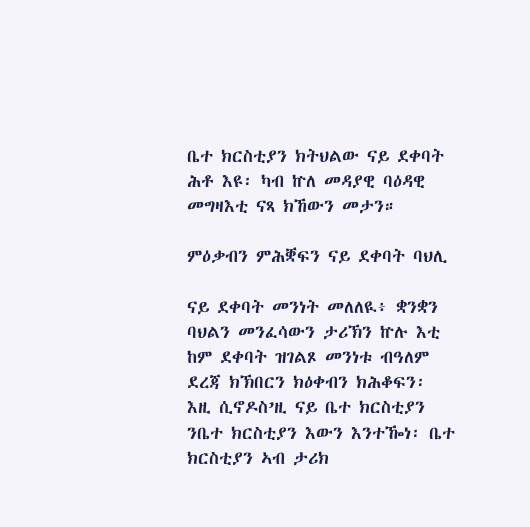ቤተ ክርስቲያን ክትህልው ናይ ደቀባት ሕቶ እዩ፡ ካብ ኵለ መዳያዊ ባዕዳዊ መግዛእቲ ናጻ ክኸውን መታን።

ምዕቃብን ምሕቛፍን ናይ ደቀባት ባህሊ

ናይ ደቀባት መንነት መለለዪ፥ ቋንቋን ባህልን መንፈሳውን ታሪኽን ኵሉ እቲ ከም ደቀባት ዝገልጾ መንነቱ ብዓለም ደረጃ ክኽበርን ክዕቀብን ክሕቆፍን፡ እዚ ሲኖዶስ’ዚ ናይ ቤተ ክርስቲያን ንቤተ ክርስቲያን እውን እንተዀነ፡ ቤተ ክርስቲያን ኣብ ታሪክ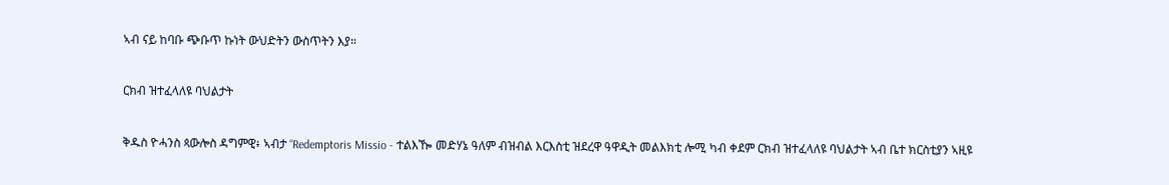ኣብ ናይ ከባቡ ጭቡጥ ኩነት ውህድትን ውስጥትን እያ።

ርክብ ዝተፈላለዩ ባህልታት

ቅዱስ ዮሓንስ ጳውሎስ ዳግምዊ፥ ኣብታ “Redemptoris Missio - ተልእዀ መድሃኔ ዓለም ብዝብል እርእስቲ ዝደረዋ ዓዋዲት መልእክቲ ሎሚ ካብ ቀደም ርክብ ዝተፈላለዩ ባህልታት ኣብ ቤተ ክርስቲያን ኣዚዩ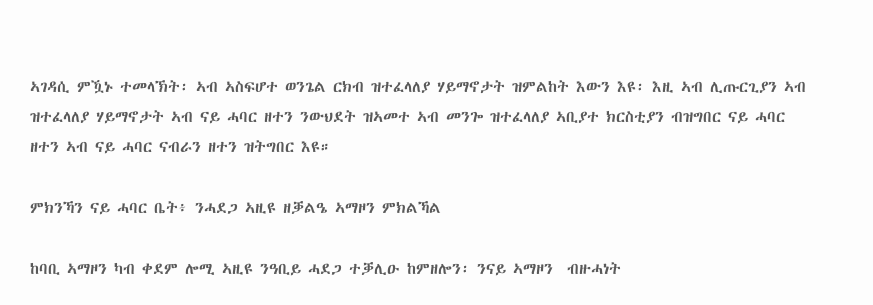ኣገዳሲ ምዃኑ ተመላኽት፡ ኣብ ኣስፍሆተ ወንጌል ርክብ ዝተፈላለያ ሃይማኖታት ዝምልከት እውን እዩ፡ እዚ ኣብ ሊጡርጊያን ኣብ ዝተፈላለያ ሃይማኖታት ኣብ ናይ ሓባር ዘተን ንውህደት ዝኣመተ ኣብ መንጐ ዝተፈላለያ ኣቢያተ ክርስቲያን ብዝግበር ናይ ሓባር ዘተን ኣብ ናይ ሓባር ናብራን ዘተን ዝትግበር እዩ።

ምክንኻን ናይ ሓባር ቤት፥ ንሓደጋ ኣዚዩ ዘቓልዔ ኣማዞን ምክልኻል

ከባቢ ኣማዞን ካብ ቀደም ሎሚ ኣዚዩ ንዓቢይ ሓደጋ ተቓሊዑ ከምዘሎን፡ ንናይ ኣማዞን  ብዙሓነት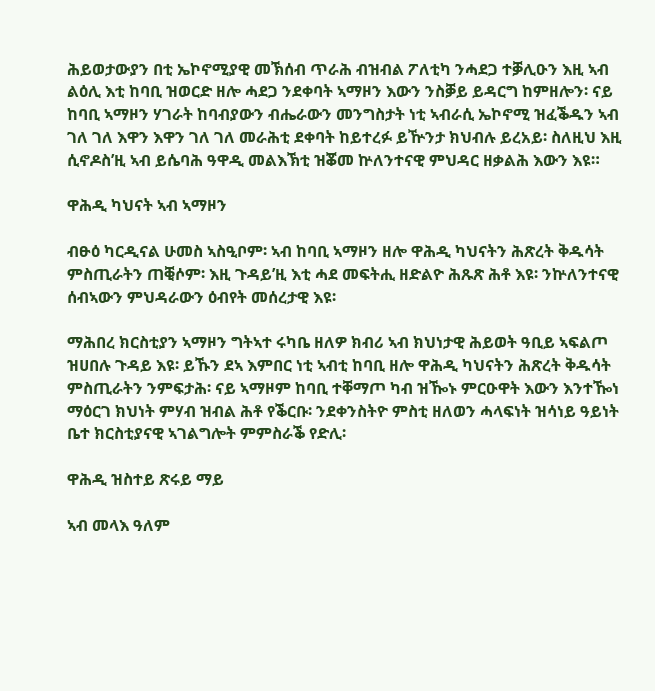ሕይወታውያን በቲ ኤኮኖሚያዊ መኽሰብ ጥራሕ ብዝብል ፖለቲካ ንሓደጋ ተቓሊዑን እዚ ኣብ ልዕሊ እቲ ከባቢ ዝወርድ ዘሎ ሓደጋ ንደቀባት ኣማዞን እውን ንስቓይ ይዳርግ ከምዘሎን፡ ናይ ከባቢ ኣማዞን ሃገራት ከባብያውን ብሔራውን መንግስታት ነቲ ኣብራሲ ኤኮኖሚ ዝፈቕዱን ኣብ ገለ ገለ እዋን እዋን ገለ ገለ መራሕቲ ደቀባት ከይተረፉ ይዅንታ ክህብሉ ይረአይ፡ ስለዚህ እዚ ሲኖዶስ’ዚ ኣብ ይሴባሕ ዓዋዲ መልእኽቲ ዝቖመ ኵለንተናዊ ምህዳር ዘቃልሕ እውን እዩ።

ዋሕዲ ካህናት ኣብ ኣማዞን

ብፁዕ ካርዲናል ሁመስ ኣስዒቦም፡ ኣብ ከባቢ ኣማዞን ዘሎ ዋሕዲ ካህናትን ሕጽረት ቅዱሳት ምስጢራትን ጠቒሶም፡ እዚ ጉዳይ’ዚ እቲ ሓደ መፍትሒ ዘድልዮ ሕጹጽ ሕቶ እዩ፡ ንኵለንተናዊ ሰብኣውን ምህዳራውን ዕብየት መሰረታዊ እዩ፡

ማሕበረ ክርስቲያን ኣማዞን ግትኣተ ሩካቤ ዘለዎ ክብሪ ኣብ ክህነታዊ ሕይወት ዓቢይ ኣፍልጦ ዝሀበሉ ጉዳይ እዩ፡ ይኹን ደኣ እምበር ነቲ ኣብቲ ከባቢ ዘሎ ዋሕዲ ካህናትን ሕጽረት ቅዱሳት ምስጢራትን ንምፍታሕ፡ ናይ ኣማዞም ከባቢ ተቐማጦ ካብ ዝዀኑ ምርዑዋት እውን እንተዀነ ማዕርገ ክህነት ምሃብ ዝብል ሕቶ የቕርቡ፡ ንደቀንስትዮ ምስቲ ዘለወን ሓላፍነት ዝሳነይ ዓይነት ቤተ ክርስቲያናዊ ኣገልግሎት ምምስራቕ የድሊ፡

ዋሕዲ ዝስተይ ጽሩይ ማይ

ኣብ መላእ ዓለም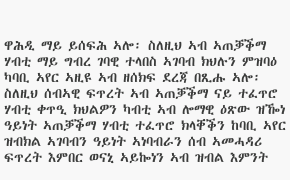ዋሕዲ ማይ ይሰፍሕ ኣሎ፡ ስለዚህ ኣብ ኣጠቓቕማ ሃብቲ ማይ ግብረ ገባዊ ተላበስ ኣገባብ ክህሉን ምዝባዕ ካባቢ ኣየር ኣዚዩ ኣብ ዘሰክፍ ደረጃ በጺሑ ኣሎ፡ ስለዚህ ሰብኣዊ ፍጥረት ኣብ ኣጠቓቕማ ናይ ተፈጥሮ ሃብቲ ቀጥዒ ክህልዎን ካብቲ ኣብ ሎማዊ ዕጽው ዝዀነ ዓይነት ኣጠቓቕማ ሃብቲ ተፈጥሮ ክላቐቕን ከባቢ ኣየር ዝብክል ኣገባብን ዓይነት ኣነባብራን ሰብ ኣመሓዳሪ ፍጥረት እምበር ወናኒ ኣይኰነን ኣብ ዝብል እምንት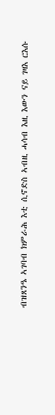ብዝጸንዔ ኣገባብ ክምራሕ እቲ ሲኖድስ ኣብዚ ሓሳብ እዚ እውን ናይ ገዛእ ርእሱ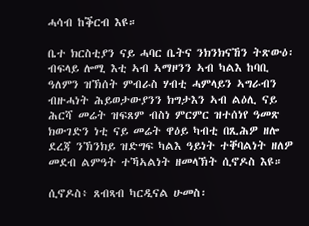ሓሳብ ከቕርብ እዩ።

ቤተ ክርስቲያን ናይ ሓባር ቤትና ንክንክናኸን ትጽውዕ፡ ብፍላይ ሎሚ እቲ ኣብ ኣማዞንን ኣብ ካልእ ከባቢ ዓለምን ዝኽሰት ምብራስ ሃብቲ ሓምላይን ኣግራብን ብዙሓነት ሕይወታውያንን ክግታእን ኣብ ልዕሊ ናይ ሕርሻ መሬት ዝፍጸም ብስነ ምርምር ዝተሰነየ ዓመጽ ክውገድን ነቲ ናይ መሬት ዋዕይ ካብቲ በጺሕዎ ዘሎ ደረጃ ንኽንክይ ዝድግፍ ካልእ ዓይነት ተቐባልነት ዘለዎ መደብ ልምዓት ተኻኣልነት ዘመላኽት ሲኖዶስ እዩ።

ሲኖዶስ፥ ጸብጻብ ካርዲናል ሁመስ፡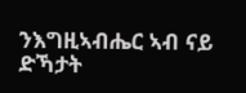ንእግዚኣብሔር ኣብ ናይ ድኻታት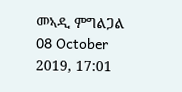መኣዲ ምግልጋል
08 October 2019, 17:01